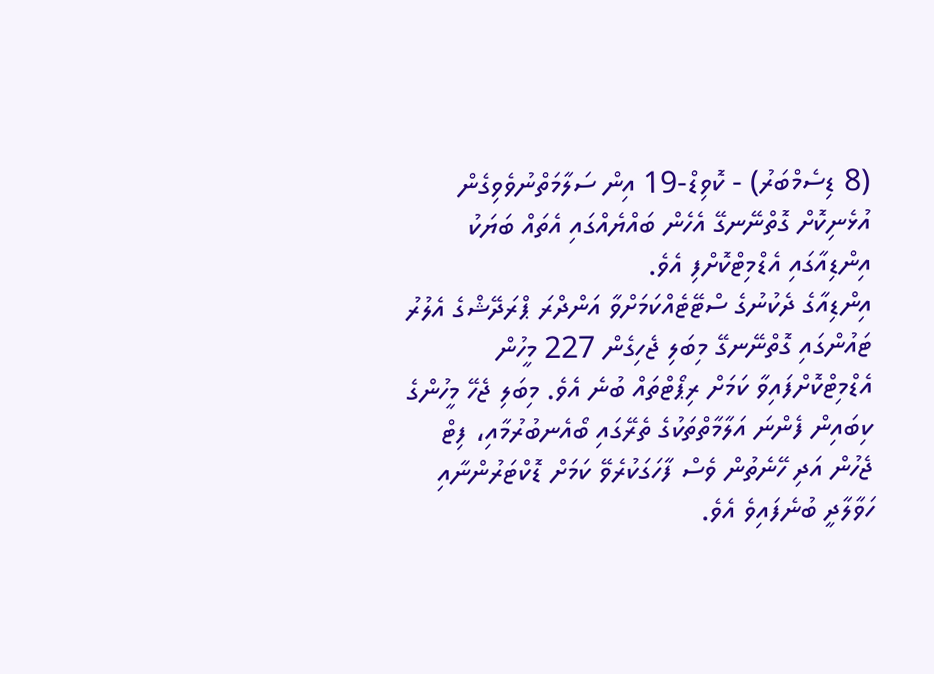(8 ޑިސެމްބަރު) - ކޮވިޑް-19 އިން ސަލާމަތްނުވެވިގެން އުޅެނިކޮށް ގޮތްނޭނގޭ އެހެން ބައްޔެއްގައި އެތައް ބަޔަކު އިންޑިއާގައި އެޑްމިޓްކޮށްފި އެވެ.
އިންޑިއާގެ ދެކުނުގެ ސްޓޭޓެއްކަމަށްވާ އަންދްރަ ޕްރަދޭޝްގެ އެލުރު ޓައުންގައި ގޮތްނޭނގޭ މިބަލި ޖެހިގެން 227 މީހުން އެޑްމިޓްކޮށްފައިވާ ކަމަށް ރިޕޯޓްތައް ބުނެ އެވެ. މިބަލި ޖެހޭ މީހުންގެ ކިބައިން ފެންނަ އަލާމާތްތަކުގެ ތެރޭގައި ބޯއެނބުރުމާއި، ފިޓް ޖެހުން އަދި ހޭނެތުން ވެސް ފާހަގަކުރެވޭ ކަމަށް ޑޮކްޓަރުންނާއި ހަވާލާދީ ބުނެފައިވެ އެވެ.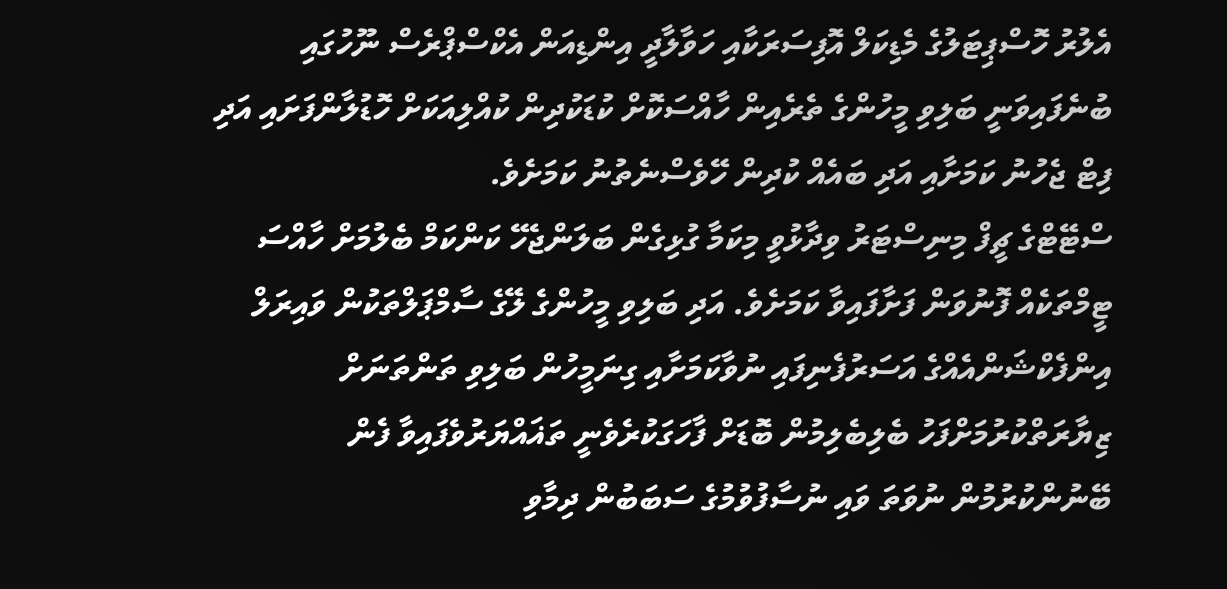އެލުރު ހޮސްޕިޓަލުގެ މެޑިކަލް އޮފިސަރަކާއި ހަވާލާދީ އިންޑިއަން އެކްސްޕްރެސް ނޫހުގައި ބުނެފައިވަނީ ބަލިވި މީހުންގެ ތެރެއިން ހާއްސަކޮށް ކުޑަކުދިން ކުއްލިއަކަށް ހޮޑުލާންފަށައި އަދި ފިޓް ޖެހުނު ކަމަށާއި އަދި ބައެއް ކުދިން ހޭވެސްނެތުނު ކަމަށެވެ.
ސްޓޭޓްގެ ޗީފް މިނިސްޓަރު ވިދާޅުވީ މިކަމާ ގުޅިގެން ބަލަންޖެހޭ ކަންކަމް ބެލުމަށް ހާއްސަ ޓީމްތަކެއް ފޮނުވަން ފަށާފައިވާ ކަމަށެވެ. އަދި ބަލިވި މީހުންގެ ލޭގެ ސާމްޕަލްތަކުން ވައިރަލް އިންފެކްޝަންއެއްގެ އަސަރުފެނިފައި ނުވާކަމަށާއި ގިނަމީހުން ބަލިވި ތަންތަނަށް ޒިޔާރަތްކުރުމަށްފަހު ބެލިބެލިމުން ބޮޑަށް ފާހަގަކުރެވެނީ ތަޣައްޔަރުވެފައިވާ ފެން ބޭނުންކުރުމުން ނުވަތަ ވައި ނުސާފުވުމުގެ ސަބަބުން ދިމާވި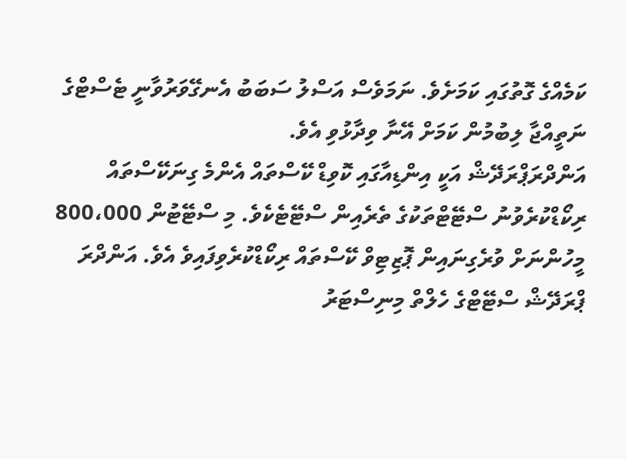ކަމެއްގެ ގޮތުގައި ކަމަށެވެ. ނަމަވެސް އަސްލު ސަބަބު އެނގޭވަރުވާނީ ޓެސްޓްގެ ނަތީއްޖާ ލިބުމުން ކަމަށް އޭނާ ވިދާޅުވި އެވެ.
އަންދްރަޕްރަދޭޝް އަކީ އިންޑިއާގައި ކޮވިޑް ކޭސްތައް އެންމެ ގިނަކޭސްތައް ރިކޯޑްކުރެވުނު ސްޓޭޓްތަކުގެ ތެރެއިން ސްޓޭޓެކެވެ. މި ސްޓޭޓުން 800،000 މީހުންނަށް ވުރެގިނައިން ޕޮޒިޓިވް ކޭސްތައް ރިކޯޑްކުރެވިފައިވެ އެވެ. އަންދްރަ ޕްރަދޭޝް ސްޓޭޓްގެ ހެލްތް މިނިސްޓަރު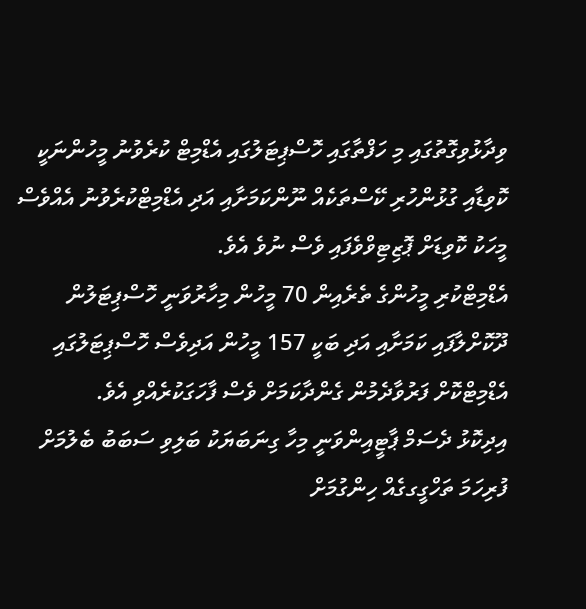ވިދާޅުވިގޮތުގައި މި ހަފްތާގައި ހޮސްޕިޓަލުގައި އެޑްމިޓް ކުރެވުނު މީހުންނަކީ ކޮވިޑާއި ގުޅުންހުރި ކޭސްތަކެއް ނޫންކަމަށާއި އަދި އެޑްމިޓްކުރެވުނު އެއްވެސް މީހަކު ކޮވިޑަށް ޕޮޒިޓިވްވެފައި ވެސް ނުވެ އެވެ.
އެޑްމިޓްކުރި މީހުންގެ ތެރެއިން 70 މީހުން މިހާރުވަނީ ހޮސްޕިޓަލުން ދޫކޮށްލާފައި ކަމަށާއި އަދި ބަކީ 157 މީހުން އަދިވެސް ހޮސްޕިޓަލުގައި އެޑްމިޓްކޮށް ފަރުވާދެމުން ގެންދާކަމަށް ވެސް ފާހަގަކުރެއްވި އެވެ.
އިދިކޮޅު ދެސަމް ޕާޓީއިންވަނީ މިހާ ގިނަބަޔަކު ބަލިވި ސަބަބު ބެލުމަށް ފުރިހަމަ ތަހްގީގގެއް ހިންގުމަށް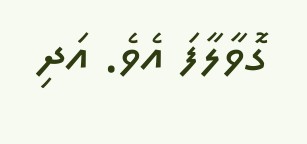ގޮވާލާފަ އެވެ. އަދި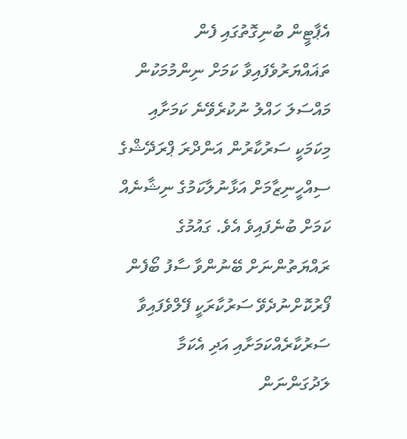އެޕާޓީން ބުނިގޮތުގައި ފެން ތަޣައްޔަރުވެފައިވާ ކަމަށް ނިންމުމަކުން މައްސަލަ ހައްލު ނުކުރެވޭނެ ކަމަށާއި މިކަމަކީ ސަރުކާރުން އަންދްރަ ޕްރަދޭޝްގެ ސިއްހީނިޒާމަށް އަޅާނުލާކަމުގެ ނިޝާނެއް ކަމަށް ބުނެފައިވެ އެވެ. ގައުމުގެ ރައްޔަތުންނަށް ބޭނުންވާ ސާފު ބޯފެން ފޯރުކޮށްނުދެވޭ ސަރުކާރަކީ ފޭލްވެފައިވާ ސަރުކާރެއްކަމަށާއި އަދި އެކަމާ ލަދުގަންނަން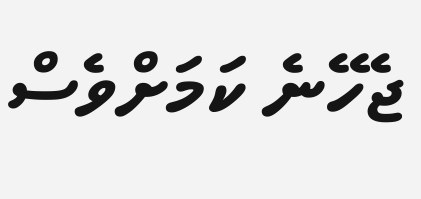ޖެހޭނެ ކަމަށްވެސް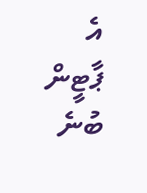އެ ޕާޓީން ބުނެ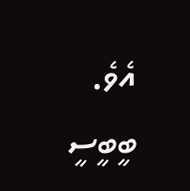އެވެ. ބީބީސީ